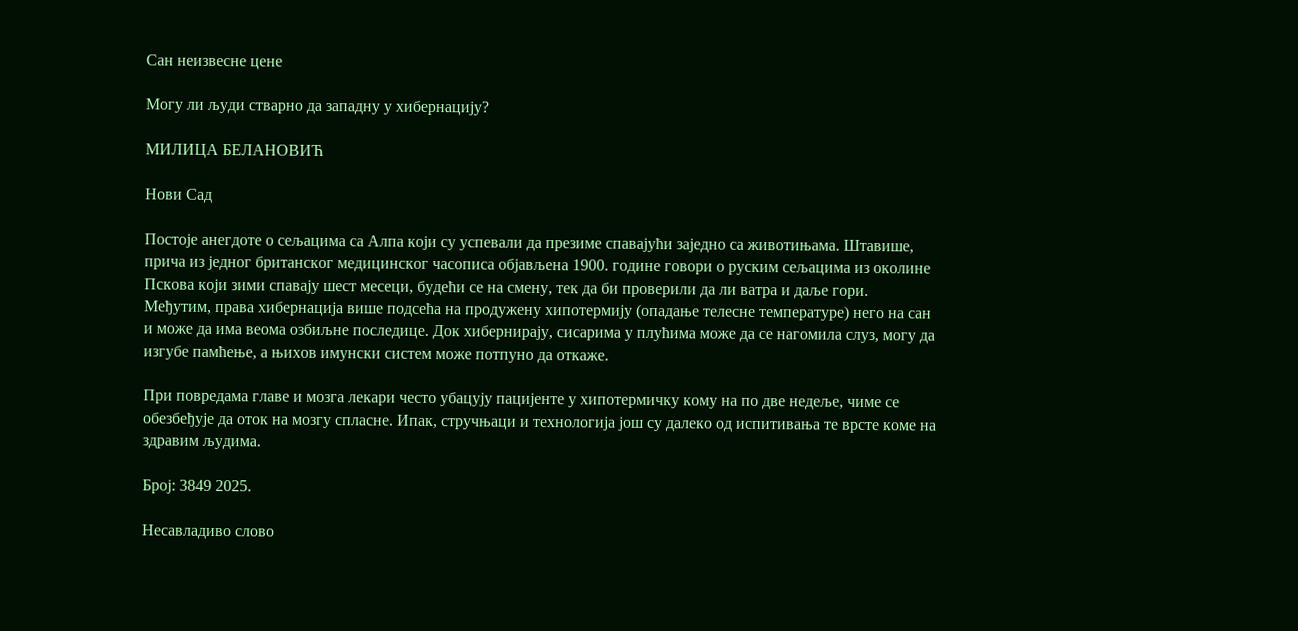Сан неизвесне цене

Могу ли људи стварно да западну у хибернацију?

МИЛИЦА БЕЛАНОВИЋ

Нови Сад

Постоје анегдоте о сељацима са Алпа који су успевали да презиме спавајући заједно са животињама. Штавише, прича из једног британског медицинског часописа објављена 1900. године говори о руским сељацима из околине Пскова који зими спавају шест месеци, будећи се на смену, тек да би проверили да ли ватра и даље гори.
Међутим, права хибернација више подсећа на продужену хипотермију (опадање телесне температуре) него на сан и може да има веома озбиљне последице. Док хибернирају, сисарима у плућима може да се нагомила слуз, могу да изгубе памћење, а њихов имунски систем може потпуно да откаже.

При повредама главе и мозга лекари често убацују пацијенте у хипотермичку кому на по две недеље, чиме се обезбеђује да оток на мозгу спласне. Ипак, стручњаци и технологија још су далеко од испитивања те врсте коме на здравим људима.

Број: 3849 2025.

Несавладиво слово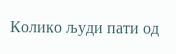Колико људи пати од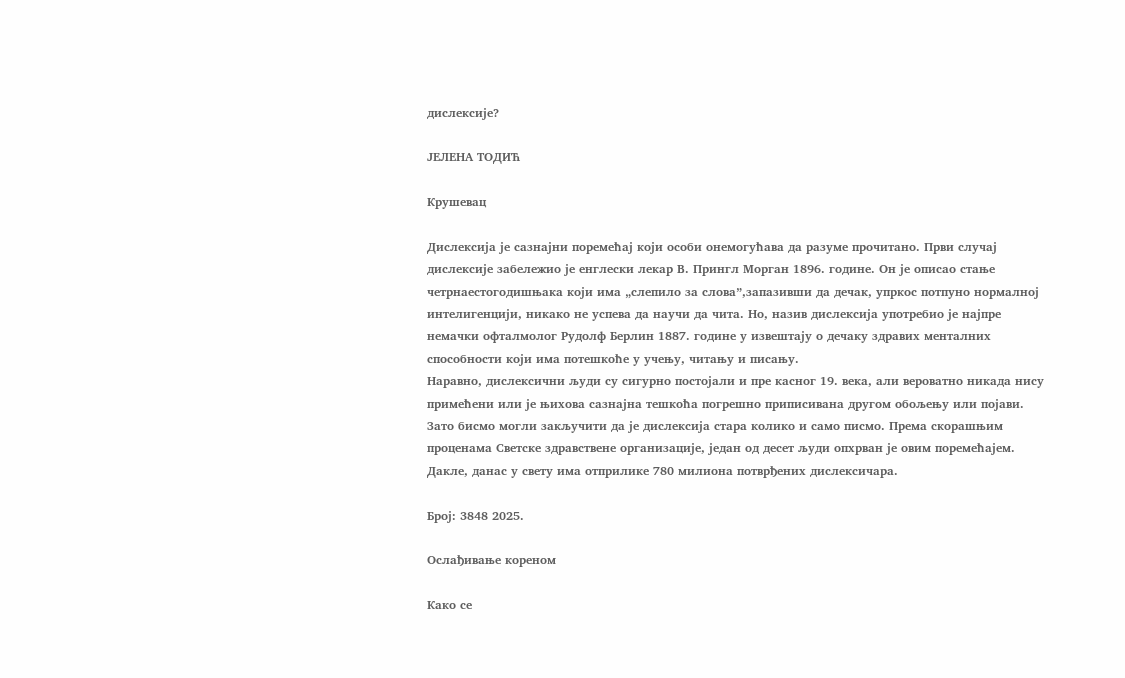дислексије?

ЈЕЛЕНА ТОДИЋ

Крушевац

Дислексија је сазнајни поремећај који особи онемогућава да разуме прочитано. Први случај дислексије забележио је енглески лекар В. Прингл Морган 1896. године. Он је описао стање четрнаестогодишњака који има „слепило за слова”,запазивши да дечак, упркос потпуно нормалној интелигенцији, никако не успева да научи да чита. Но, назив дислексија употребио је најпре немачки офталмолог Рудолф Берлин 1887. године у извештају о дечаку здравих менталних способности који има потешкоће у учењу, читању и писању.
Наравно, дислексични људи су сигурно постојали и пре касног 19. века, али вероватно никада нису примећени или је њихова сазнајна тешкоћа погрешно приписивана другом обољењу или појави. Зато бисмо могли закључити да је дислексија стара колико и само писмо. Према скорашњим проценама Светске здравствене организације, један од десет људи опхрван је овим поремећајем. Дакле, данас у свету има отприлике 780 милиона потврђених дислексичара.

Број: 3848 2025.

Ослађивање кореном

Како се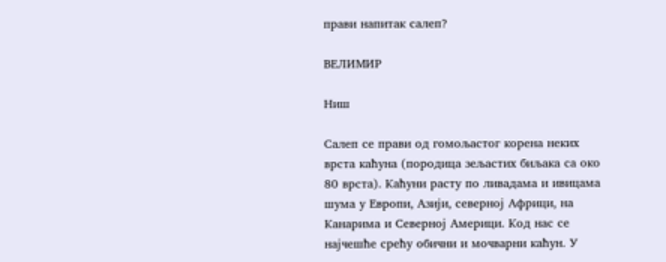прави напитак салеп?

ВЕЛИМИР

Ниш

Салеп се прави од гомољастог корена неких врста каћуна (породица зељастих биљака са око 80 врста). Каћуни расту по ливадама и ивицама шума у Европи, Азији, северној Африци, на Канарима и Северној Америци. Код нас се најчешће срећу обични и мочварни каћун. У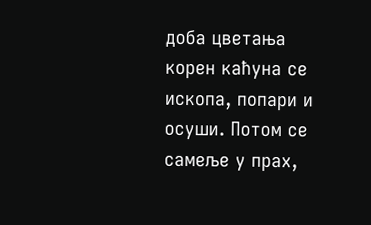доба цветања корен каћуна се ископа, попари и осуши. Потом се самеље у прах,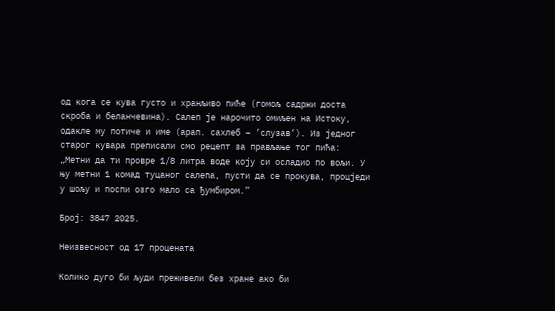од кога се кува густо и хранљиво пиће (гомољ садржи доста скроба и беланчевина). Салеп је нарочито омиљен на Истоку, одакле му потиче и име (арап. сахлеб – ’слузав’). Из једног старог кувара преписали смо рецепт за прављање тог пића: „Метни да ти провре 1/8 литра воде коју си осладио по вољи. У њу метни 1 комад туцаног салепа, пусти да се прокува, процједи у шољу и поспи озго мало са ђумбиром.”

Број: 3847 2025.

Неизвесност од 17 процената

Колико дуго би људи преживели без хране ако би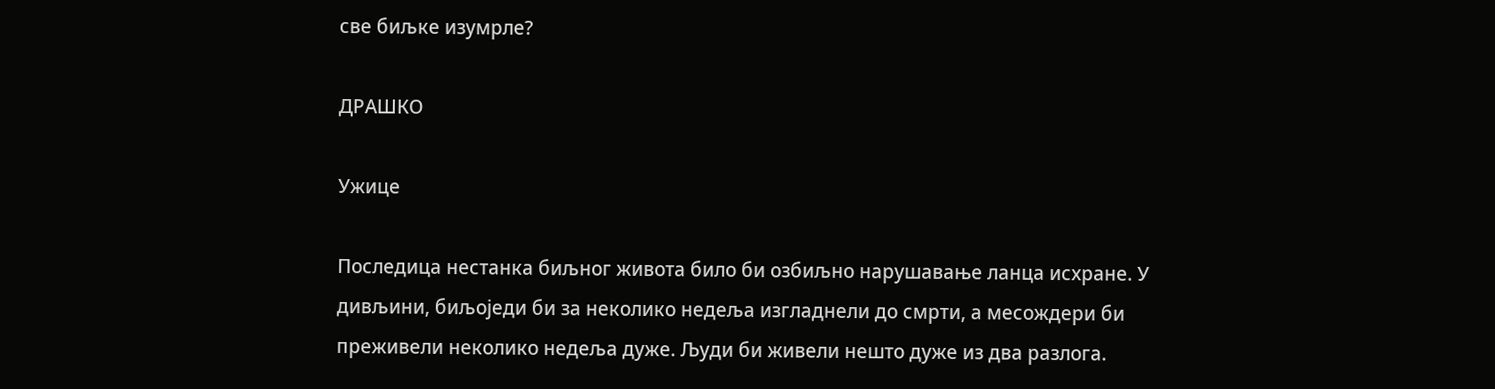све биљке изумрле?

ДРАШКО

Ужице

Последица нестанка биљног живота било би озбиљно нарушавање ланца исхране. У дивљини, биљоједи би за неколико недеља изгладнели до смрти, а месождери би преживели неколико недеља дуже. Људи би живели нешто дуже из два разлога.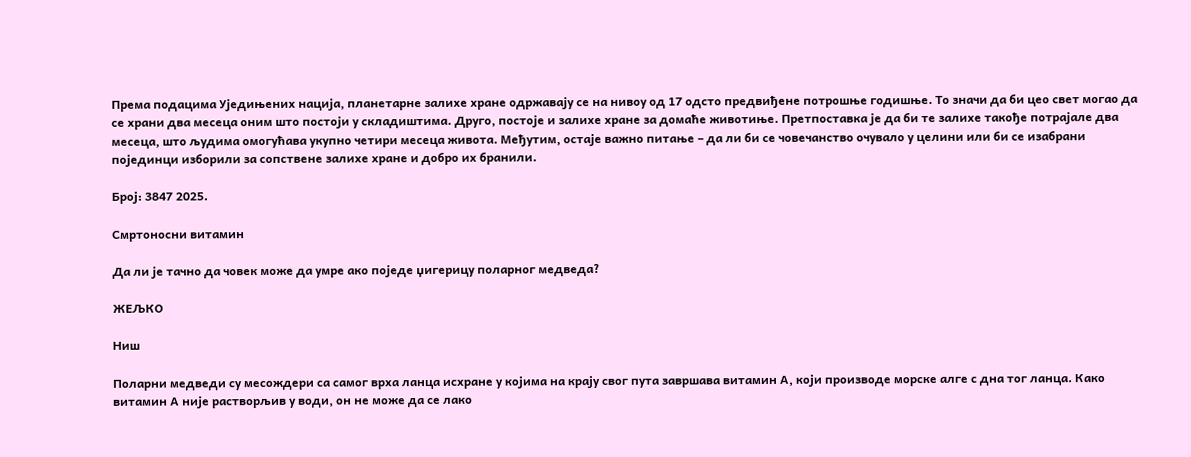Према подацима Уједињених нација, планетарне залихе хране одржавају се на нивоу од 17 одсто предвиђене потрошње годишње. То значи да би цео свет могао да се храни два месеца оним што постоји у складиштима. Друго, постоје и залихе хране за домаће животиње. Претпоставка је да би те залихе такође потрајале два месеца, што људима омогућава укупно четири месеца живота. Међутим, остаје важно питање – да ли би се човечанство очувало у целини или би се изабрани појединци изборили за сопствене залихе хране и добро их бранили.

Број: 3847 2025.

Смртоносни витамин

Да ли је тачно да човек може да умре ако поједе џигерицу поларног медведа?

ЖЕЉКО

Ниш

Поларни медведи су месождери са самог врха ланца исхране у којима на крају свог пута завршава витамин А, који производе морске алге с дна тог ланца. Како витамин А није растворљив у води, он не може да се лако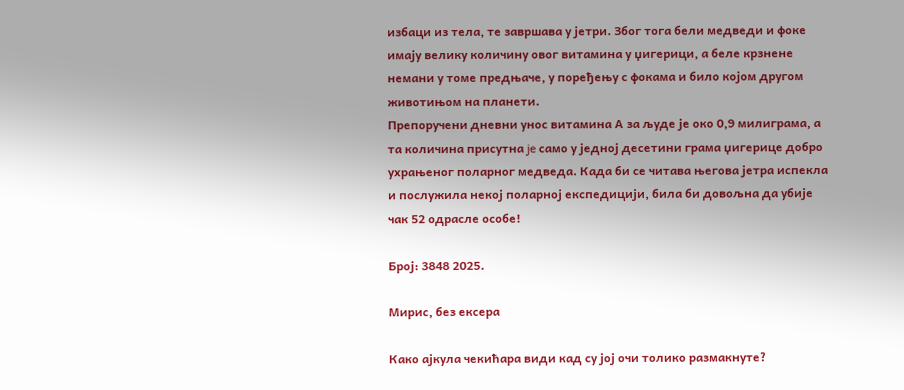избаци из тела, те завршава у јетри. Због тога бели медведи и фоке имају велику количину овог витамина у џигерици, а беле крзнене немани у томе предњаче, у поређењу с фокама и било којом другом животињом на планети.
Препоручени дневни унос витамина А за људе је око 0,9 милиграма, а та количина присутна je само у једној десетини грама џигерице добро ухрањеног поларног медведа. Када би се читава његова јетра испекла и послужила некој поларној експедицији, била би довољна да убије чак 52 одрасле особе!

Број: 3848 2025.

Мирис, без ексера

Како ајкула чекићара види кад су јој очи толико размакнуте?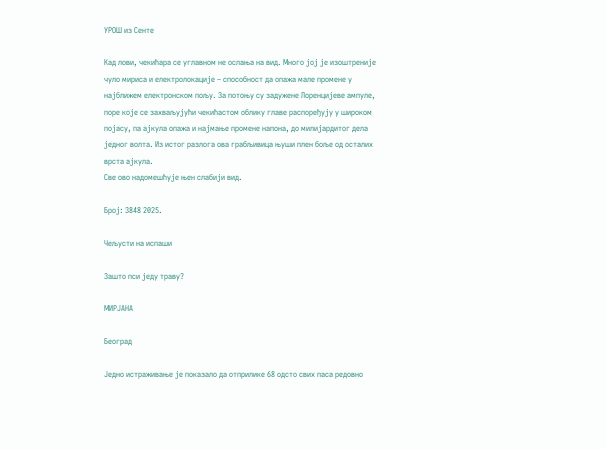УРОШ из Сенте

Кад лови, чекићара се углавном не ослања на вид. Много јој је изоштреније чуло мириса и електролокације – способност да опажа мале промене у најближем електронском пољу. За потоњу су задужене Лоренцијеве ампуле, поре које се захваљујући чекићастом облику главе распоређују у широком појасу, па ајкула опажа и најмање промене напона, до милијардитог дела једног волта. Из истог разлога ова грабљивица њуши плен боље од осталих врста ајкула.
Све ово надомешћује њен слабији вид.

Број: 3848 2025.

Чељусти на испаши

Зашто пси једу траву?

МИРЈАНА

Београд

Једно истраживање је показало да отприлике 68 одсто свих паса редовно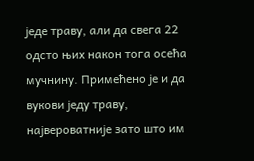једе траву, али да свега 22 одсто њих након тога осећа мучнину. Примећено је и да вукови једу траву, највероватније зато што им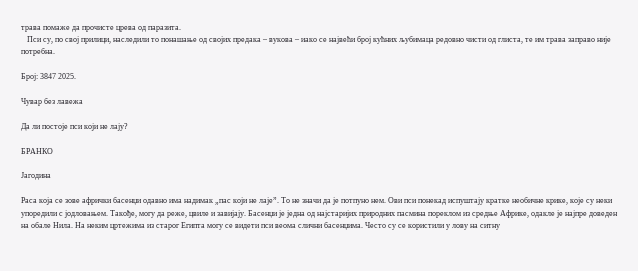трава помаже да прочисте црева од паразита.
   Пси су, по свој прилици, наследили то понашање од својих предака – вукова – иако се највећи број кућних љубимаца редовно чисти од глиста, те им трава заправо није потребна.

Број: 3847 2025.

Чувар без лавежа

Да ли постоје пси који не лају?

БРАНКО

Јагодина

Раса која се зове афрички басенџи одавно има надимак „пас који не лаје”. То не значи да је потпуно нем. Ови пси понекад испуштају кратке необичне крике, које су неки упоредили с јодловањем. Такође, могу да реже, цвиле и завијају. Басенџи је једна од најстаријих природних пасмина пореклом из средње Африке, одакле је најпре доведен на обале Нила. На неким цртежима из старог Египта могу се видети пси веома слични басенџима. Често су се користили у лову на ситну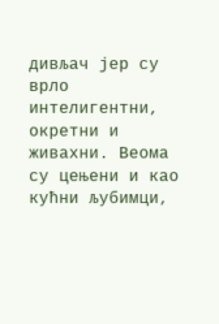дивљач јер су врло интелигентни, окретни и живахни. Веома су цењени и као кућни љубимци,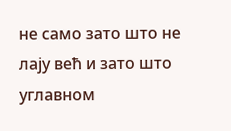не само зато што не лају већ и зато што углавном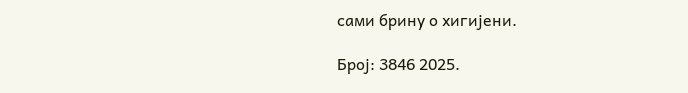сами брину о хигијени.

Број: 3846 2025.